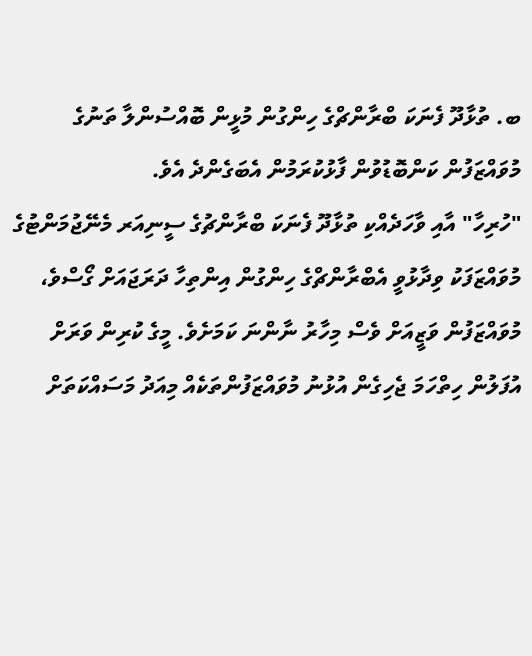ބ. ތުޅާދޫ ފެނަކަ ބްރާންޗްގެ ހިންގުން މުޅީން ބޮއްސުންލާ ތަނުގެ މުވައްޒަފުން ކަންބޮޑުވުން ފާޅުކުރަމުން އެބަގެންދެ އެވެ.
"ހުރިހާ" އާއި ވާހަދެއްކި ތުޅާދޫ ފެނަކަ ބްރާންޗުގެ ސީނިއަރ މެނޭޖުމަންޓުގެ މުވައްޒަފަކު ވިދާޅުވީ އެބްރާންޗްގެ ހިންގުން އިންތިހާ ދަރަޖައަށް ގޯސްވެ، މުވައްޒަފުން ވަޒީއަށް ވެސް މިހާރު ނާންނަ ކަމަށެވެ. މީގެ ކުރިން ވަރަށް އުފަލުން ހިތްހަމަ ޖެހިގެން އުޅުނު މުވައްޒަފުންތަކެއް މިއަދު މަސައްކަތަށް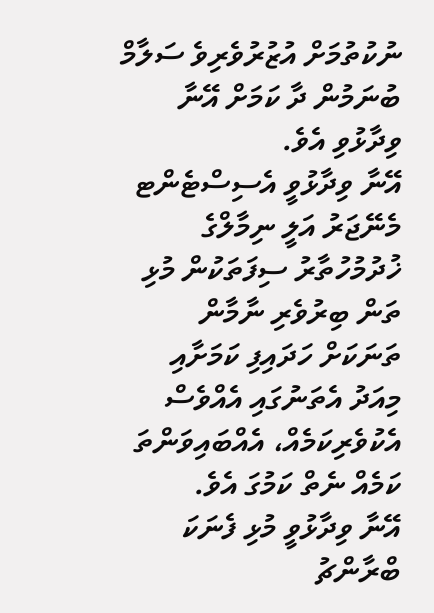ނުކުތުމަށް އުޒުރުވެރިވެ ސަލާމް ބުނަމުން ދާ ކަމަށް އޭނާ ވިދާޅުވި އެވެ.
އޭނާ ވިދާޅުވީ އެސިސްޓެންޓ މެނޭޖަރު އަލީ ނިމާލްގެ ޚުދުމުހުތާރު ސިފަތަކުން މުޅި ތަން ބިރުވެރި ނާމާން ތަނަކަށް ހަދައިފި ކަމަށާއި މިއަދު އެތަނުގައި އެއްވެސް އެކުވެރިކަމެއް، އެއްބައިވަންތަ ކަމެއް ނެތް ކަމުގަ އެވެ.
އޭނާ ވިދާޅުވީ މުޅި ފެނަކަ ބްރާންޗު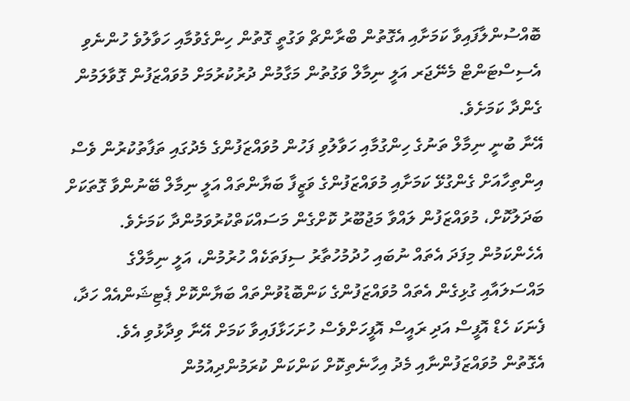ބޮއްސުންލާފައިވާ ކަމަށާއި އެގޮތުން ބްރާންޗް ވަގުތީ ގޮތުން ހިންގެވުމާއި ހަވާލުވެ ހުންނެވި އެސިސްޓަންޓް މެނޭޖަރ އަލީ ނިމާލް ވަގުތުން މަގާމުން ދުރުކުރުމަށް މުވައްޒަފުން ގޮވާލަމުން ގެންދާ ކަމަށެވެ.
އޭނާ ބުނީ ނިމާލް ތަނުގެ ހިންގުމާއި ހަވާލުވި ފަހުން މުވައްޒަފުންގެ މެދުގައި ތަފާތުކުރުން ވެސް އިންތިހާއަށް ގެންގުޅޭ ކަމަށާއި މުވައްޒަފުންގެ ވަޒީފާ ބަޔާންތައް އަލީ ނިމާލް ބޭނުންވާ ގޮތަކަށް ބަދަލުކޮށް، މުވައްޒަފުން ލައްވާ މަޖުބޫރު ކޮށްގެން މަސައްކަތްކުރުވަމުންދާ ކަމަށެވެ.
އެހެންކަމުން މިފަދަ އެތައް ނުބައި ހުދުމުހުތާރު ސިފަތަކެއް ހުރުމުން، އަލީ ނިމާލްގެ މައްސަލައާއި ގުޅިގެން އެތައް މުވައްޒަފުންގެ ކަންބޮޑުވުންތައް ބަޔާންކޮށް ޕެޓިޝަންއެއް ހަދާ، ފެނަކަ ހެޑް އޮފީސް އަދި ރައީސް އޮފީހަށްވެސް ހުށަހަޅާފައިވާ ކަމަށް އޭނާ ވިދާޅުވި އެވެ.
އެގޮތުން މުވައްޒަފުންނާއި މެދު އިހާނެތިކޮށް ކަންކަން ކުރަމުންދިއުމުން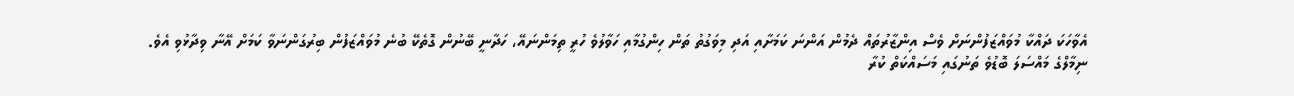އެވާހަކަ ދައްކާ މުވައްޒަފުންނަށް ވެސް އިންޒާރުތައް ދެމުން އަންނަ ކަމަށާއި އަދި މިވަގުތު ތަން ހިންގުމާއި ހަވާލުވެ ހުރީ ތިމަންނައޭ، ހަދާނީ ބޭނުން ގޮތެކޭ ބުނެ މުވައްޒަފުން ބިރުގަންނަވާ ކަމަށް އޭނާ ވިދާޅުވި އެވެ.
ނިމާލްގެ މައްސަލަ ބޮޑުވެ ތަނުގައި މަސައްކަތް ކުރާ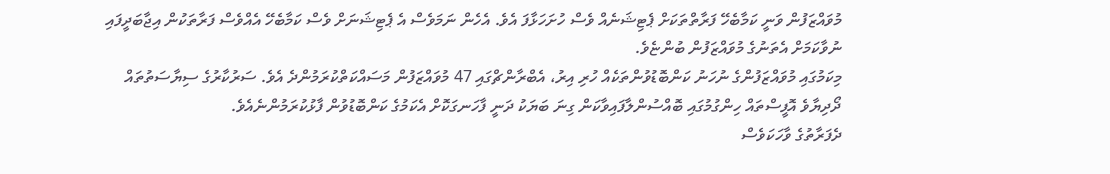މުވައްޒަފުން ވަނީ ކަމާބެހޭ ފަރާތްތަކަށް ޕެޓިޝަނެއް ވެސް ހުށަހަޅާފަ އެވެ. އެހެން ނަމަވެސް އެ ޕެޓިޝަނަށް ވެސް ކަމާބެހޭ އެއްވެސް ފަރާތަކުން އިޖާބަދީފައި ނުވާކަމަށް އެތަނުގެ މުވައްޒަފުން ބުންޏެވެ.
މިކަމުގައި މުވައްޒަފުންގެ ނުހަނު ކަންބޮޑުވުންތަކެއް ހުރި އިރު، އެބްރާންޗްގައި 47 މުވައްޒަފުން މަސައްކަތްކުރަމުންދެ އެވެ. ސަރުކާރުގެ ސިޔާސަތުތައް ދޯދިޔާވެ އޮފީސްތައް ހިންގުމުގައި ބޮއްސުންލާފައިވާކަން ގިނަ ބަޔަކު ދަނީ ފާހަނގަކޮށް އެކަމުގެ ކަންބޮޑުވުން ފާޅުކުރަމުންނެއެވެ.
ދެފަރާތުގެ ވާހަކަވެސް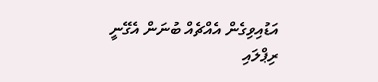އަޑުއިވިގެން އެއްޗެއް ބުނަން އެގޭނީ
ރިޕްލައި